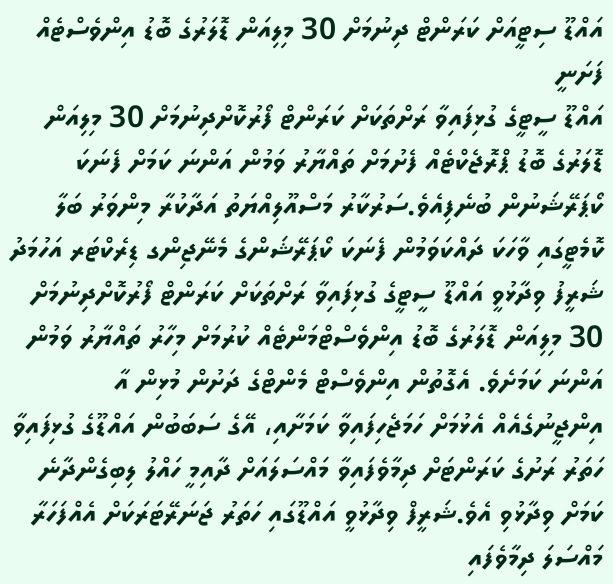އައްޑޫ ސިޓީއަށް ކަރަންޓް ދިނުމަށް 30 މިލިއަން ޑޮލަރުގެ ބޮޑު އިންވެސްޓެއް ފަށަނީ
އައްޑޫ ސީޓީގެ ގުޅިފައިވާ ރަށްތަކަށް ކަރަންޓް ފޯރުކޮށްދިނުމަށް 30 މިލިއަން ޑޮލަރުގެ ބޮޑު ޕްރޮޖެކްޓެއް ފެށުމަށް ތައްޔާރު ވަމުން އަންނަ ކަމަށް ފެނަކަ ކޯޕަރޭޝަނުން ބުނެފިއެވެ.ސަރުކާރު މަސްއޫލިއްޔަތު އަދާކުރާ މިންވަރު ބަލާ ކޮމެޓީގައި ވާހަކަ ދައްކަވަމުން ފެނަކަ ކޯޕަރޭޝަންގެ މެނޭޖިންގ ޑިރެކްޓަރ އަހުމަދު ޝަރީފު ވިދާޅުވީ އައްޑޫ ސީޓީގެ ގުޅިފައިވާ ރަށްތަކަށް ކަރަންޓް ފޯރުކޮށްދިނުމަށް 30 މިލިއަން ޑޮލަރުގެ ބޮޑު އިންވެސްޓްމަންޓެއް ކުރުމަށް މިހާރު ތައްޔާރު ވަމުން އަންނަ ކަމަށެވެ. އެގޮތުން އިންވެސްޓް މެންޓްގެ ދަށުން މުޅިން އާ އިންޖީނުގެއެއް އެޅުމަށް ހަމަޖެހިފައިވާ ކަމަށާއި، އޭގެ ސަބަބުން އައްޑޫގެ ގުޅިފައިވާ ހަތަރު ރަށުގެ ކަރަންޓަށް ދިމާވެފައިވާ މައްސަލައަށް ދާއިމީ ހައްލު ލިބިގެންދާނެ ކަމަށް ވިދާޅުވި އެވެ.ޝަރީފް ވިދާޅުވީ އައްޑޫގައި ހަތަރު ޖަނަރޭޓަރަކަށް އެއްފަހަރާ މައްސަލަ ދިމާވެފައި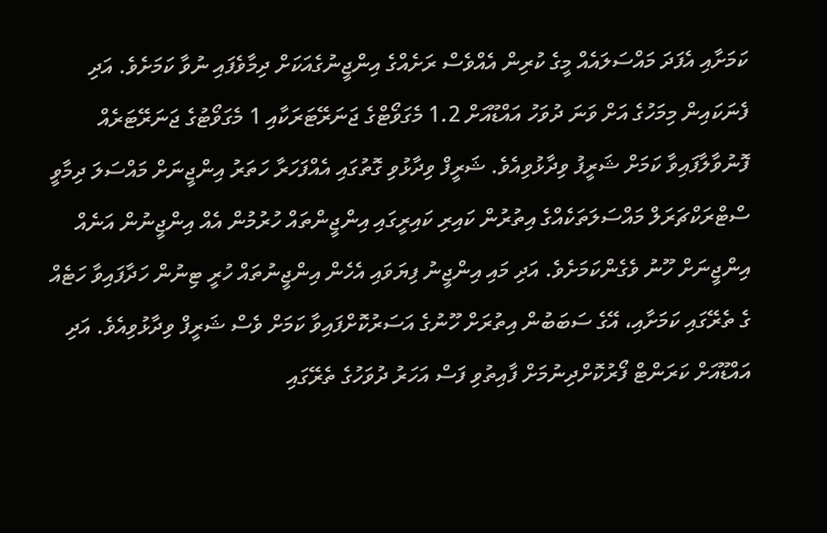ކަމަށާއި އެފަދަ މައްސަލައެއް މީގެ ކުރިން އެއްވެސް ރަށެއްގެ އިންޖީނުގެއަކަށް ދިމާވެފައި ނުވާ ކަމަށެވެ. އަދި ފެނަކައިން މިމަހުގެ އަށް ވަނަ ދުވަހު އައްޑޫއަށް 1.2 މެގަވޯޓްގެ ޖަނަރޭޓަރަކާއި 1 މެގަވޯޓުގެ ޖަނަރޭޓަރެއް ފޮނުވާލާފައިވާ ކަމަށް ޝަރީފު ވިދާޅުވިއެވެ. ޝަރީފް ވިދާޅުވި ގޮތުގައި އެއްފަހަރާ ހަތަރު އިންޖީނަށް މައްސަލަ ދިމާވީ ސްޓްރަކްޗަރަލް މައްސަލަތަކެއްގެ އިތުރުން ކައިރި ކައިރީގައި އިންޖީންތައް ހުރުމުން އެއް އިންޖީނުން އަނެއް އިންޖީނަށް ހޫނު ވެގެންކަމަށެވެ. އަދި މައި އިންޖީނު ފިޔަވައި އެހެން އިންޖީނުތައް ހުރީ ޓިނުން ހަދާފައިވާ ހަޓެއް ގެ ތެރޭގައި ކަމަށާއި، އޭގެ ސަބަބުން އިތުރަށް ހޫނުގެ އަސަރުކޮށްފައިވާ ކަމަށް ވެސް ޝަރީފް ވިދާޅުވިއެވެ. އަދި އައްޑޫއަށް ކަރަންޓް ފޯރުކޮށްދިނުމަށް ފާއިތުވި ފަސް އަހަރު ދުވަހުގެ ތެރޭގައި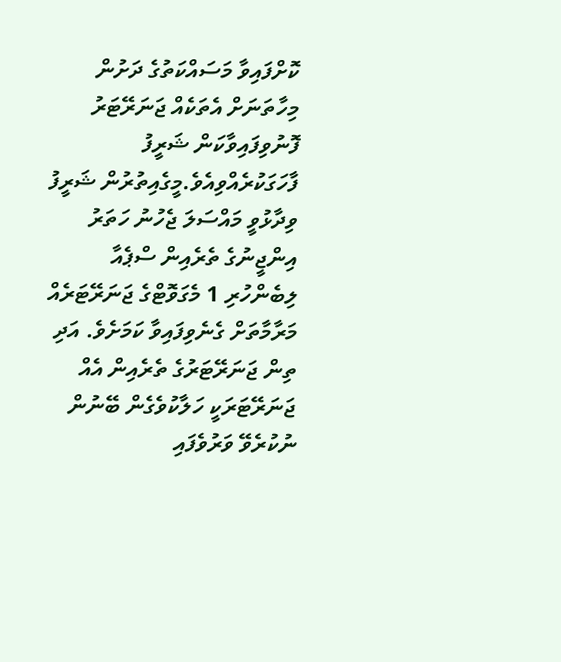ކޮށްފައިވާ މަސައްކަތުގެ ދަށުން މިހާތަނަށް އެތަކެއް ޖަނަރޭޓަރު ފޮނުވިފައިވާކަން ޝަރީފު ފާހަގަކުރެއްވިއެވެ.މީގެއިތުރުން ޝަރީފު ވިދާޅުވީ މައްސަލަ ޖެހުނު ހަތަރު އިންޖީނުގެ ތެރެއިން ސްޕެއާ ލިބެންހުރި 1 މެގަވޮޓްގެ ޖަނަރޭޓަރެއް މަރާމާތަށް ގެނެވިފައިވާ ކަމަށެވެ. އަދި ތިން ޖަނަރޭޓަރުގެ ތެރެއިން އެއް ޖަނަރޭޓަރަކީ ހަލާކުވެގެން ބޭނުން ނުކުރެވޭ ވަރުވެފައި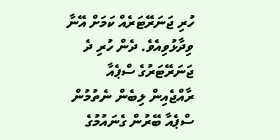ހުރި ޖަނަރޭޓަރެއް ކަމަށް އޭނާ ވިދާޅުވިއެވެ. ދެން ހުރި ދެ ޖަނަރޭޓަރުގެ ސްޕެއާ ރާއްޖެއިން ލިބެން ނެތުމުން ސްޕެއާ ބޭރުން ގެނައުމުގެ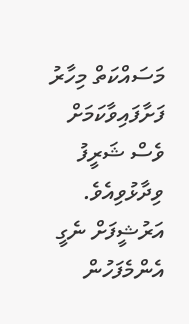މަސައްކަތް މިހާރު ފަށާފައިވާކަމަށް ވެސް ޝަރީފު ވިދާޅުވިއެވެ.
އަރުޝީފަށް ނެގީ
އެންމެފަހުން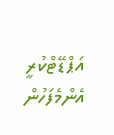އަޕްޑޭޓްކުރީ
އެންމެފަހުން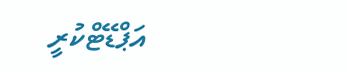އަޕްޑޭޓްކުރީ